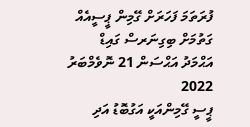ފުރަތަމަ ފަހަރަށް ގޭމިން ޕީސީއެއް ގަތުމަށް ބިގިނަރސް ގައިޑް
އަޙްމަދު އަޙްސަން 21 ނޮވެމްބަރު 2022
ޕީސީ ގޭމިންއަކީ އަގުބޮޑު އަދި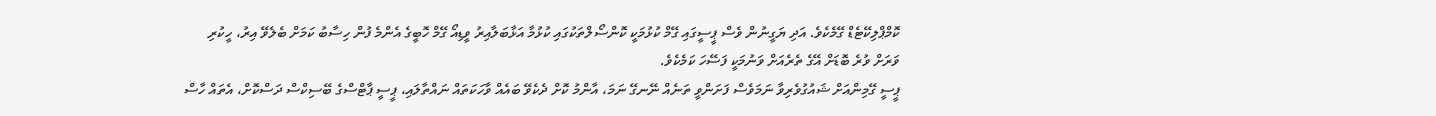ކޮމްޕްލިކޭޓެޑް ގޭމެކެވެ. އަދި ޔަގީނުން ވެސް ޕީސީގައި ގޭމް ކުޅުމަކީ ކޮންސޯލްތަކުގައި ކުޅުމާ އަޅާބަލާއިރު ވީޑިއޯ ގޭމް ހޮބީގެ އެންމެ ފުން ހިސާބު ކަމަށް ބެލެވޭ އިރު، ހީކުރި ވަރަށް ވުރެ ބޮޑަށް އޭގެ ތެރެއަށް ވަނުމަކީ ފަސޭހަ ކަމެކެވެ.
ޕީސީ ގޭމިންއަށް ޝައުގުވެރިވާ ނަމަވެސް ފަށަންވީ ތަނެއް ނޭނގޭ ނަމަ، އާންމު ކޮށް ދެކެވޭ ބައެއް ވާހަކަތައް ނައްތާލައި، ޕީސީ ޕާޓްސްގެ ބޭސިކްސް ދަސްކޮށް، އެތައް ހާސް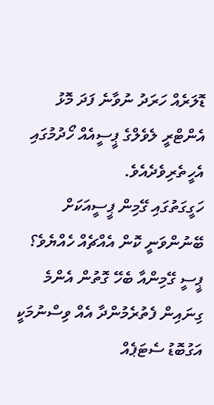ޑޮލަރެއް ހަރަދު ނުވާނެ ފަދަ މޮޅު އެންޓްރީ ލެވެލްގެ ޕީސީއެއް ހޯދުމުގައި އެހީތެރިވެދެއެވެ.
ހަގީގަތުގައި ގޭމިން ޕީސީއަކަށް ބޭނުންވަނީ ކޮން އެއްޗެއް ހެއްޔެވެ؟
ޕީސީ ގޭމިންއާ ބެހޭ ގޮތުން އެންމެ ގިނައިން ފެތުރެމުންދާ އެއް ވިސްނުމަކީ އަގުބޮޑު ސެޓަޕެއް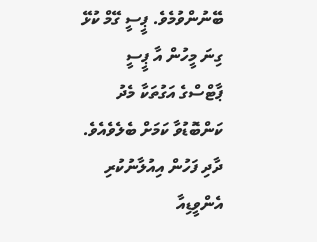ބޭނުންވުމެވެ. ޕީސީ ގޭމް ކުޅޭ ގިނަ މީހުން އާ ޕީސީ ޕާޓްސްގެ އަގުތަކާ މެދު ކަންބޮޑުވާ ކަމަށް ބެލެވެއެވެ. ދާދި ފަހުން އިއުލާނުކުރި އެންވީޑިއާ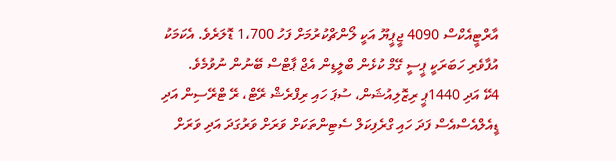އާރްޓީއެކްސް 4090 ޖީޕީޔޫ އަކީ ލޯންޗްކުރުމަށް ފަހު 1،700 ޑޮލަރެވެ. އެކަމަކު އުފާވެރި ހަބަރަކީ ޕީސީ ގޭމް ކުޅެން ބްލީޑިން އެޖް ޕާޓްސް ބޭނުން ނުވުމެވެ.
4ކޭ އަދި 1440ޕީ ރިޒޮލިއުޝަން، ސުޕަ ހައި ރިފްރެޝް ރޭޓް، ރޭ ޓްރޭސިން އަދި ޑީއެލްއެސްއެސް ފަދަ ހައި ގްރެފިކަލް ސެޓިންތަކަށް ވަރަށް ވަރުގަދަ އަދި ވަރަށް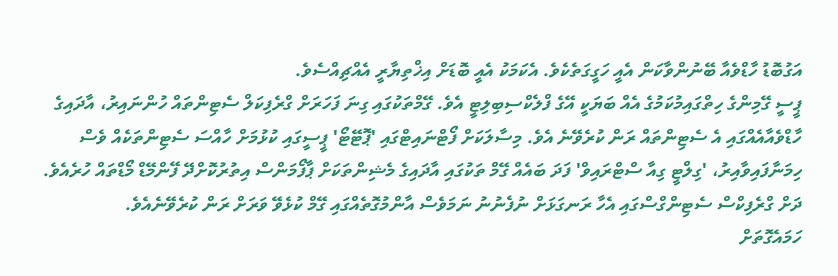އަގުބޮޑު ހާޑްވެއާ ބޭނުންވާކަން އެއީ ހަގީގަތެކެވެ. އެކަމަކު އެއީ ބޮޑަށް އިޚްތިޔާރީ އެއްޗިއްސެވެ.
ޕީސީ ގޭމިންގެ ހިތްގައިމުކަމުގެ އެއް ބަޔަކީ އޭގެ ފްލެކްސިބިލިޓީ އެވެ. ގޭމްތަކުގައި ގިނަ ފަހަރަށް ގްރެފިކަލް ސެޓިންތައް ހުންނައިރު، އާދައިގެ ހާޑްވެއާއެއްގައި އެ ސެޓިންތައް ރަން ކުރެވޭނެ އެވެ. މިސާލަކަށް ފޯޓްނައިޓްގައި 'ޕޮޓޭޓޯ' ޕީސީގައި ކުޅުމަށް ހާއްސަ ސެޓިންތަކެއް ވެސް ހިމަނާފައިވާއިރު، 'ގިލްޓީ ގިއާ ސްޓްރައިވް' ފަދަ ބައެއް ގޭމް ތަކުގައި އާދައިގެ މެޝިންތަކަށް ޕާފޯމަންސް އިތުރުކޮށްދޭ ފޭންމޭޑް މޯޑްތައް ހުރެއެވެ. ދަށް ގްރެފިކްސް ސެޓިންގްސްގައި އެހާ ރަނގަޅަށް ނުފެނުނު ނަމަވެސް އާންމުގޮތެއްގައި ގޭމް ކުޅެވޭ ވަރަށް ރަން ކުރެވޭނެއެވެ.
ހަމައެގޮތަށް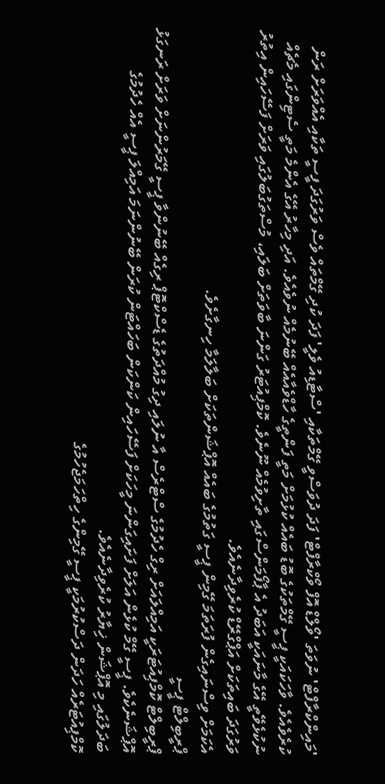'މައިންކްރާފްޓް' ނުވަތަ 'ވޯލްޑް އޮފް ވޯކްރާފްޓް' ފަދަ ދުވަސްވީ ގޭމްތަކާއި 'ސްޓާޑިއު ވެލީ' ފަދަ ކުދި ގޭމްތައް ވެސް ވަރުގަދަ ފީސީ ތަކާއި އެއްވަރަށް ރަން ކުރެވެއެވެ. ވާހަކައަކީ ޕީސީ ގޭމްތަކުގެ ބޮޑު ބައެއް ކުޅުމަށް މަތީ ފަންތީގެ ހާޑްވެއާއެއް ބޭނުމެއް ނުވެއެވެ. އަދި މިހާރު އޭގެ އެންމެ މަތީ ސެޓިންގައި މެޗެއް ނުކުޅެވޭތީ އޭގެ މާނައަކީ އަބަދު އެ ޕާފޯމަންސްގައި ތާށިވުމެއް ނޫނެވެ. ކޮމްޕިއުޓަރު ގަންނަ ބާވަތަށް ބަލައި، މުސްތަގުބަލުގައި ވަރަށް ފަސޭހައިން އިތުރު ވަރުގަދަ ބައިތަކަށް އަޕްގްރޭޑް ކުރެވިދާނެއެވެ.
އެކަމަށް ވިސްނައިގެން ފުރަތަމަ ގޭމިން ޕީސީ ގަތުމުގެ ބައެއް އޮޕްޝަންތަކަށް ބަލާލަމާ ހިނގާށެވެ.
ޕްރީބިލްޓް ޕީސީ
ޕްރީބިލްޓް ކޮމްޕިއުޓަރަކީ އަމިއްލައަށް ރިގް ހެދުމުގެ ސްޓްރެސް އާ ނުލައި ދިގު މުއްދަތުގެ ޑެސްކްޓޮޕް ރިގެއް ބޭނުންވާ ޕީސީ ގޭމަރުންނަށް ވަރަށް ރަނގަޅު އޮޕްޝަނެކެވެ. ޕީސީ ގޭމް ކުޅެން އަލަށް ފަށައިގަންނަ މީހަކަށް ފަސޭހައިން ކަންކަން ބަހައްޓަން ކުރަން ބޭނުންނަމަ އަމިއްލަ ޕީސީ އެއް ހެދުމުގެ ބަދަލުގައި މި އޮޕްޝަން ޚިޔާރު ކުރެވިދާނެއެވެ.
ކޮމްޕިއުޓަރެއް ހަދަން ދަސްކުރުމަކީ ޕީސީ ގޭމިންގެ ހިތްހަމަޖެހުމުގެ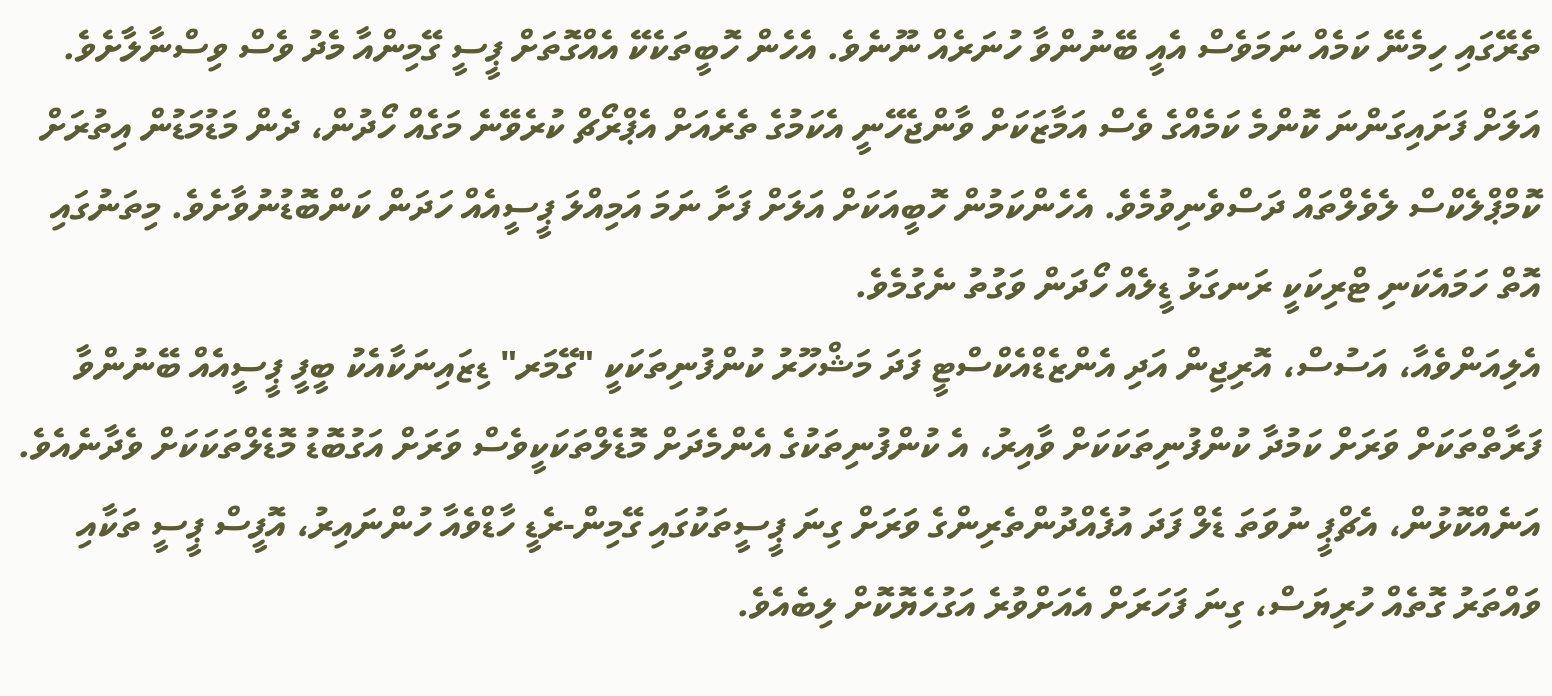ތެރޭގައި ހިމެނޭ ކަމެއް ނަމަވެސް އެއީ ބޭނުންވާ ހުނަރެއް ނޫނެވެ. އެހެން ހޮބީތަކެކޭ އެއްގޮތަށް ޕީސީ ގޭމިންއާ މެދު ވެސް ވިސްނާލާށެވެ. އަލަށް ފަށައިގަންނަ ކޮންމެ ކަމެއްގެ ވެސް އަމާޒަކަށް ވާންޖެހޭނީ އެކަމުގެ ތެރެއަށް އެޕްރޯޗް ކުރެވޭނެ މަގެއް ހޯދުން، ދެން މަޑުމަޑުން އިތުރަށް ކޮމްޕްލެކްސް ލެވެލްތައް ދަސްވެނިވުމެވެ. އެހެންކަމުން ހޮބީއަކަށް އަލަށް ފަށާ ނަމަ އަމިއްލަ ޕީސީއެއް ހަދަން ކަންބޮޑުނުވާށެވެ. މިތަނުގައި އޮތް ހަމައެކަނި ޓްރިކަކީ ރަނގަޅު ޑީލެއް ހޯދަން ވަގުތު ނެގުމެވެ.
އެލިއަންވެއާ، އަސުސް، އޮރިޖިން އަދި އެންޒެޑްއެކްސްޓީ ފަދަ މަޝްހޫރު ކުންފުނިތަކަކީ "ގޭމަރ" ޑިޒައިނަކާއެކު ބީފީ ޕީސީއެއް ބޭނުންވާ ފަރާތްތަކަށް ވަރަށް ކަމުދާ ކުންފުނިތަކަކަށް ވާއިރު، އެ ކުންފުނިތަކުގެ އެންމެދަށް މޮޑެލްތަކަކީވެސް ވަރަށް އަގުބޮޑު މޮޑެލްތަކަކަށް ވެދާނެއެވެ. އަނެއްކޮޅުން، އެޗްޕީ ނުވަތަ ޑެލް ފަދަ އުފެއްދުންތެރިންގެ ވަރަށް ގިނަ ޕީސީތަކުގައި ގޭމިން-ރެޑީ ހާޑްވެއާ ހުންނައިރު، އޮފީސް ޕީސީ ތަކާއި ވައްތަރު ގޮތެއް ހުރިޔަސް، ގިނަ ފަހަރަށް އެއަށްވުރެ އަގުހެޔޮކޮށް ލިބެއެވެ.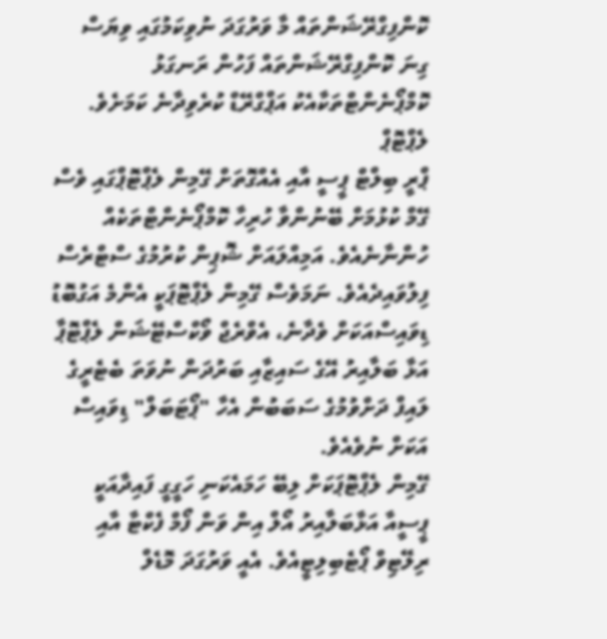ކޮންފިގްރޭޝަންތައް މާ ވަރުގަދަ ނުވިކަމުގައި ވިޔަސް ގިނަ ކޮންފިގްރޭޝަންތައް ފަހުން ރަނގަޅު ކޮމްޕޯނެންޓްތަކާއެކު އަޕްގްރޭޑް ކުރެވިދާނެ ކަމަށެވެ.
ލެޕްޓޮޕް
ޕްރީ ބިލްޓް ޕީސީ އާއި އެއްގޮތަށް ގޭމިން ލެޕްޓޮޕްގައި ވެސް ގޭމް ކުޅުމަށް ބޭނުންވާ ހުރިހާ ކޮމްޕޯނެންޓްތަކެއް ހުންނާނެއެވެ. އަމިއްލައަށް ޝޮޕިން ކުރުމުގެ ސްޓްރެސް ފިލުވައިދެއެވެ. ނަމަވެސް ގޭމިން ލެޕްޓޮޕަކީ އެންމެ އަގުބޮޑު ޑިވައިސްއަކަށް ވެދާނެ، އެވްރެޖް ވޯކްސްޓޭޝަން ލެޕްޓޮޕާ އަޅާ ބަލާއިރު އޭގެ ސައިޒާއި ބަރުދަން ނުވަތަ ބެޓެރީގެ ލައިފް ދަށްވުމުގެ ސަބަބުން އެހާ "ޕޯޓަބަލް" ޑިވައިސް އަކަށް ނުވެއެވެ.
ގޭމިން ލެޕްޓޮޕަކަށް ލިބޭ ހަމައެކަނި ހަގީގީ ފައިދާއަކީ ޕީސީއާ އަޅާބަލާއިރު އޯލް އިން ވަން ފޯމް ފެކްޓާ އާއި ރިލޭޓިވް ޕޯޓެބިލިޓީއެވެ. އެއީ ވަރުގަދަ މޮޑެލް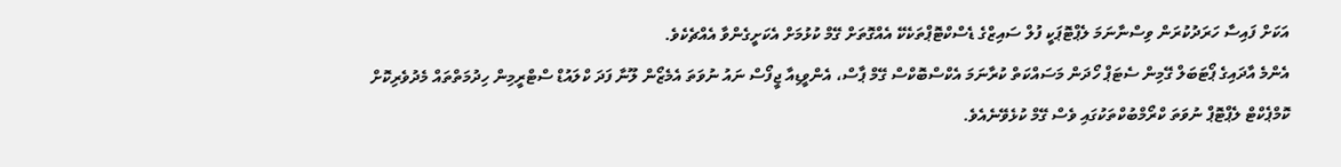އަކަށް ފައިސާ ހަރަދުކުރަން ވިސްނާނަމަ ލެޕްޓޮޕަކީ ފުލް ސައިޒްގެ ޑެސްކްޓޮޕްތަކެކޭ އެއްގޮތަށް ގޭމް ކުޅުމަށް އެކަށީގެންވާ އެއްޗެކެވެ.
އެންމެ އާދައިގެ ޕޯޓަބަލް ގޭމިން ސެޓަޕް ހޯދަން މަސައްކަތް ކުރާނަމަ އެކްސްބޮކްސް ގޭމް ޕާސް، އެންވީޑިއާ ޖީފޯސް ނައު ނުވަތަ އެމެޒޯން ލޫނާ ފަދަ ކްލައުޑް ސްޓްރީމިން ހިދުމަތްތައް މެދުވެރިކޮށް ކޮމްޕެކްޓް ލެޕްޓޮޕް ނުވަތަ ކްރޯމްބުކްތަކުގައި ވެސް ގޭމް ކުޅެވޭނެއެވެ.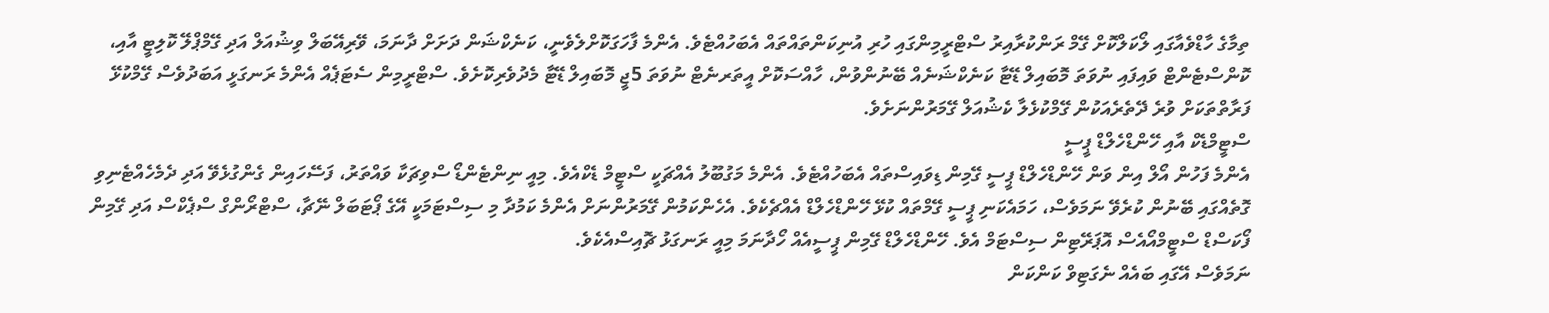ތިމާގެ ހާޑްވެއާގައި ލޯކަލްކޮށް ގޭމް ރަންކުރާއިރު ސްޓްރީމިންގައި ހުރި އުނިކަންތައްތައް އެބަހުއްޓެވެ. އެންމެ ފާހަގަކޮށްލެވެނީ، ކަނެކްޝަން ދަށަށް ދާނަމަ، ވޭރިއޭބަލް ވިޝުއަލް އަދި ގޭމްޕްލޭ ކޮލިޓީ އާއި، ކޮންސްޓެންޓް ވައިފައި ނުވަތަ މޮބައިލް ޑޭޓާ ކަނެކްޝަނެއް ބޭނުންވުން، ހާއްސަކޮށް އީތަރނެޓް ނުވަތަ 5ޖީ މޮބައިލް ޑޭޓާ މެދުވެރިކޮށެވެ. ސްޓްރީމިން ސެޓަޕެއް އެންމެ ރަނގަޅީ އަބަދުވެސް ގޭމްކުޅޭ ފަރާތްތަކަށް ވުރެ ދޭތެރެއަކުން ގޭމްކުޅެލާ ކެޝުއަލް ގޭމަރުންނަށެވެ.
ސްޓީމްޑެކް އާއި ހޭންޑްހެލްޑް ޕީސީ
އެންމެ ފަހުން އޯލް އިން ވަން ހޭންޑްހެލްޑް ޕީސީ ގޭމިން ޑިވައިސްތައް އެބަހުއްޓެވެ. އެންމެ މަގުބޫލު އެއްޗަކީ ސްޓީމް ޑެކްއެވެ. މިއީ ނިންޓެންޑޯ ސްވިޗަކާ ވައްތަރު، ފަސޭހައިން ގެންގުޅެވޭ އަދި ދެމެހެއްޓެނިވި ގޮތެއްގައި ބޭނުން ކުރެވޭ ނަމަވެސް، ހަމައެކަނި ޕީސީ ގޭމްތައް ކުޅޭ ހޭންޑްހެލްޑް އެއްޗެކެވެ. އެހެންކަމުން ގޭމަރުންނަށް އެންމެ ކަމުދާ މި ސިސްޓަމަކީ އޭގެ ޕޯޓަބަލް ނޭޗާ، ސްޓްރޯންގް ސްޕެކްސް އަދި ގޭމިން ފޯކަސްޑް ސްޓީމްއޯއެސް އޮޕަރޭޓިން ސިސްޓަމް އެވެ. ހޭންޑްހެލްޑް ގޭމިން ޕީސީއެއް ހޯދާނަމަ މިއީ ރަނގަޅު ޗޮއިސްއެކެވެ.
ނަމަވެސް އޭގައި ބައެއް ނެގަޓިވް ކަންކަން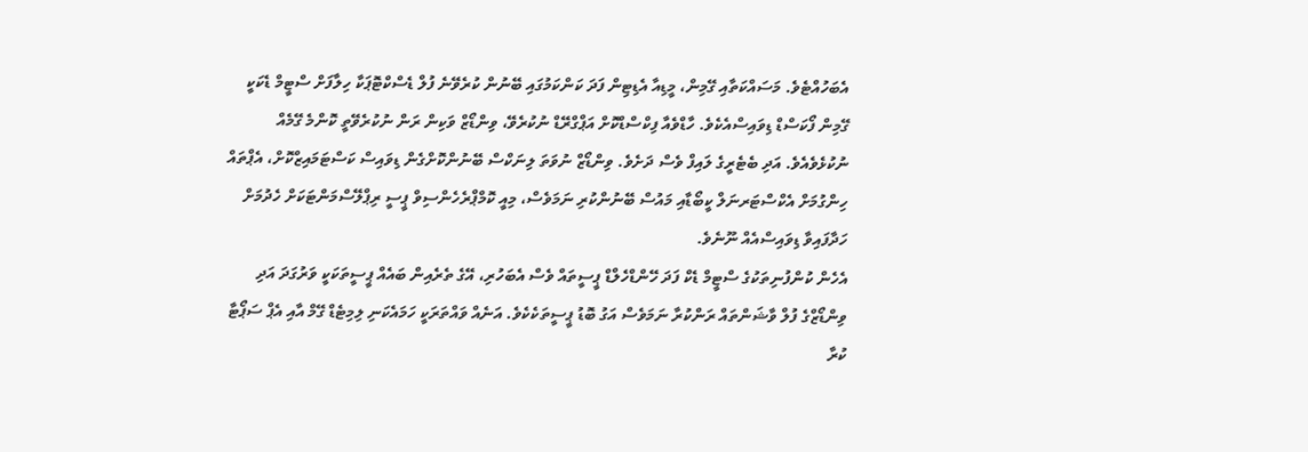އެބަހުއްޓެވެ. މަސައްކަތާއި ގޭމިން، މީޑިއާ އެޑިޓިން ފަދަ ކަންކަމުގައި ބޭނުން ކުރެވޭނެ ފުލް ޑެސްކްޓޮޕަކާ ހިލާފަށް ސްޓީމް ޑެކަކީ ގޭމިން ފޯކަސްޑް ޑިވައިސްއެކެވެ. ހާޑްވެއާ ފިކްސްޑްކޮށް އަޕްގްރޭޑް ނުކުރެވޭ، ވިންޑޯޒް ވަކިން ރަން ނުކުރެވޭތީ ކޮންމެ ގޭމެއް ނުކުޅެވެއެވެ. އަދި ބެޓެރީގެ ލައިފް ވެސް ދަށެވެ. ވިންޑޯޒް ނުވަތަ ލިނަކްސް ބޭނުންކޮށްގެން ޑިވައިސް ކަސްޓަމައިޒްކޮށް، އެޕްތައް ހިންގުމަށް އެކްސްޓަރނަލް ކީބޯޑާއި މައުސް ބޭނުންކުރި ނަމަވެސް، މިއީ ކޮމްޕްރެހެންސިވް ޕީސީ ރިޕްލޭސްމަންޓަކަށް ހެދުމަށް ހަދާފައިވާ ޑިވައިސްއެއް ނޫނެވެ.
އެހެން ކުންފުނިތަކުގެ ސްޓީމް ޑެކް ފަދަ ހޭންޑްހެލްޑް ޕީސީތައް ވެސް އެބަހުރި، އޭގެ ތެރެއިން ބައެއް ޕީސީތަކަކީ ވަރުގަދަ އަދި ވިންޑޯޒްގެ ފުލް ވާޝަންތައް ރަންކުރާ ނަމަވެސް އަގު ބޮޑު ޕީސީތަކެކެވެ. އަނެއް ވައްތަރަކީ ހަމައެކަނި ލިމިޓެޑް ގޭމް އާއި އެޕް ސަޕޯޓާ ކުރާ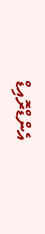އެންޑްރޮއިޑް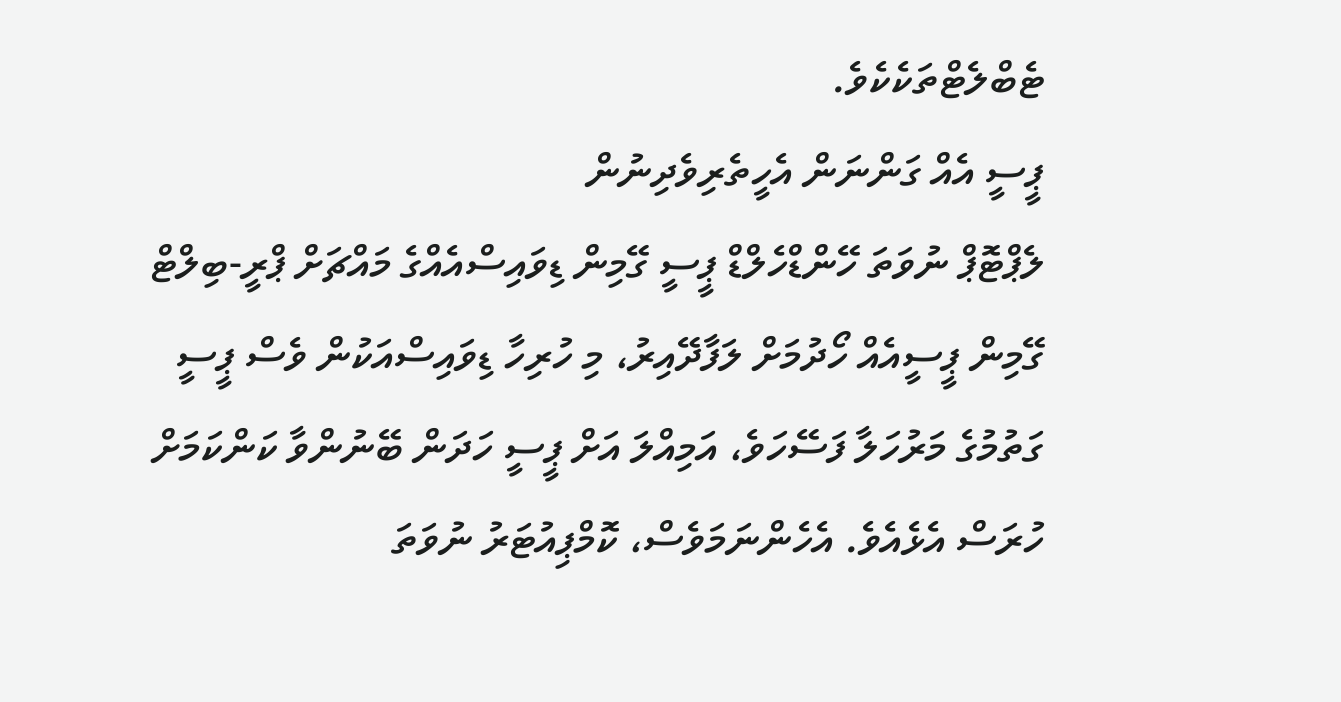ޓެބްލެޓްތަކެކެވެ.
ޕީސީ އެއް ގަންނަން އެހީތެރިވެދިނުން
ލެޕްޓޮޕް ނުވަތަ ހޭންޑްހެލްޑް ޕީސީ ގޭމިން ޑިވައިސްއެއްގެ މައްޗަށް ޕްރީ-ބިލްޓް ގޭމިން ޕީސީއެއް ހޯދުމަށް ލަފާދޭއިރު، މި ހުރިހާ ޑިވައިސްއަކުން ވެސް ޕީސީ ގަތުމުގެ މަރުހަލާ ފަސޭހަވެ، އަމިއްލަ އަށް ޕީސީ ހަދަން ބޭނުންވާ ކަންކަމަށް ހުރަސް އެޅެއެވެ. އެހެންނަމަވެސް، ކޮމްޕިއުޓަރު ނުވަތަ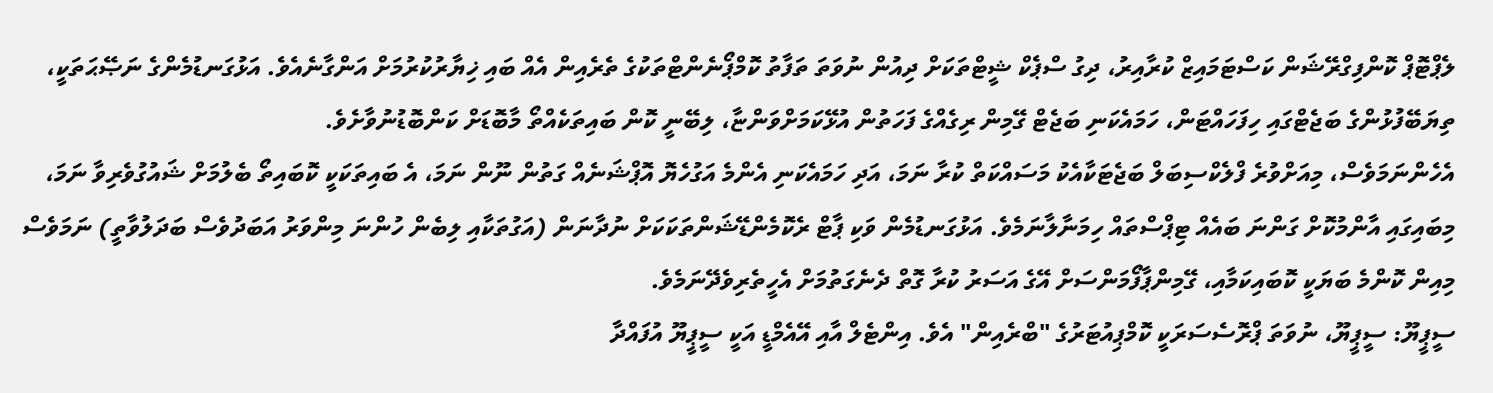ލެޕްޓޮޕް ކޮންފިގްރޭޝަން ކަސްޓަމައިޒް ކުރާއިރު، ދިގު ސްޕެކް ޝީޓްތަކަށް ދިއުން ނުވަތަ ތަފާތު ކޮމްޕޯނެންޓްތަކުގެ ތެރެއިން އެއް ބައި ޚިޔާރުކުރުމަށް އަންގާނެއެވެ. އަޅުގަނޑުމެންގެ ނަޞޭޙަތަކީ، ތިޔަބޭފުޅުންގެ ބަޖެޓްގައި ހިފަހައްޓަން، ހަމައެކަނި ބަޖެޓް ގޭމިން ރިގެއްގެ ފަހަތުން އުޅޭކަމަށްވަންޏާ، ލިބޭނީ ކޮން ބައިތަކެއްތޯ މާބޮޑަށް ކަންބޮޑުނުވާށެވެ.
އެހެންނަމަވެސް، މިއަށްވުރެ ފްލެކްސިބަލް ބަޖެޓަކާއެކު މަސައްކަތް ކުރާ ނަމަ، އަދި ހަމައެކަނި އެންމެ އަގުހެޔޮ އޮޕްޝަނެއް ގަތުން ނޫން ނަމަ، އެ ބައިތަކަކީ ކޮބައިތޯ ބެލުމަށް ޝައުގުވެރިވާ ނަމަ، މިބައިގައި އާންމުކޮށް ގަންނަ ބައެއް ޓިޕްސްތައް ހިމަނާލާނަމެވެ. އަޅުގަނޑުމެން ވަކި ޕާޓް ރެކޮމެންޑޭޝަންތަކަކަށް ނުދާނަން (އަގުތަކާއި ލިބެން ހުންނަ މިންވަރު އަބަދުވެސް ބަދަލުވާތީ) ނަމަވެސް މިއިން ކޮންމެ ބަޔަކީ ކޮބައިކަމާއި، ގޭމިންޕާފޯމަންސަށް އޭގެ އަސަރު ކުރާ ގޮތް ދެނެގަތުމަށް އެހީތެރިވެދޭނަމެވެ.
ސީޕީޔޫ: ސީޕީޔޫ، ނުވަތަ ޕްރޮސެސަރަކީ ކޮމްޕިއުޓަރުގެ "ބްރެއިން" އެވެ. އިންޓެލް އާއި އޭއެމްޑީ އަކީ ސީޕީޔޫ އުފައްދާ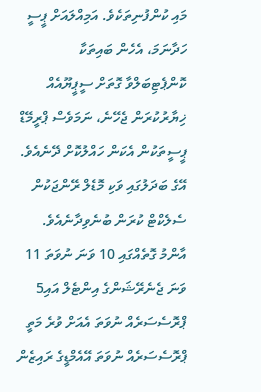މައި ކުންފުނިތަކެވެ. އަމިއްލައަށް ޕީސީ ހަދާނަމަ، އެހެން ބައިތަކާ ކޮންޕެޓިބަލްވާ ގޮތަށް ސީޕީޔޫއެއް ޚިޔާރުކުރަން ޖެހޭނެ، ނަމަވެސް ޕްރީމޭޑް ޕީސީތަކުން އެކަން ހައްލުކޮށް ދޭނެއެވެ. އޭގެ ބަދަލުގައި ވަކި މޮޑެލް ރޭންޖަކުން ސެލެކްޓް ކުރަން ބުނެވިދާނެއެވެ. އާންމު ގޮތެއްގައި 10 ވަނަ ނުވަތަ 11 ވަނަ ޖެނެރޭޝަންގެ އިންޓެލް އައި5 ޕްރޮސެސަރެއް ނުވަތަ އެއަށް ވުރެ މަތީ ޕްރޮސެސަރެއް ނުވަތަ އޭއެމްޑީގެ ރައިޒެން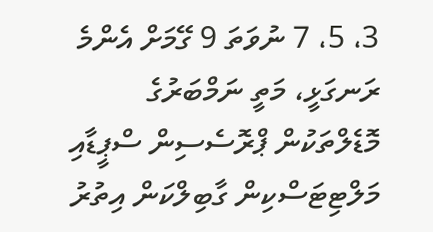3، 5، 7 ނުވަތަ 9 ގޭމަށް އެންމެ ރަނގަޅީ، މަތީ ނަމްބަރުގެ މޮޑެލްތަކުން ޕްރޮސެސިން ސްޕީޑާއި މަލްޓިޓަސްކިން ގާބިލްކަން އިތުރު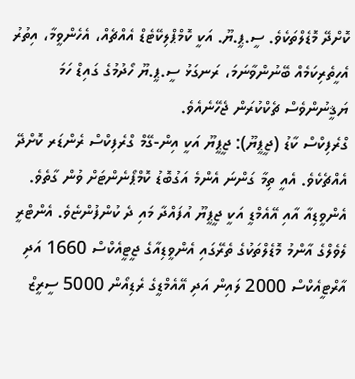ކޮށްދޭ މޮޑެލްތަކެވެ. ސީ.ޕީ.ޔޫ. އަކީ ކޮމްޕްލިކޭޓެޑް އެއްޗެއް، އެހެންވީމާ، އިތުރު އެހީތެރިކަމެއް ބޭނުންވާނަމަ، ރަނގަޅު ސީ.ޕީ.ޔޫ ހޯދުމުގެ ގައިޑް ހަމަ ޔަޤީނުންވެސް ޗެކްކުރަން ޖެހޭނެއެވެ.
ގްރެފިކްސް ކާޑު (ޖީޕީޔޫ): ޖީޕީޔޫ އަކީ އިން-ގޭމް ގްރެފިކްސް ރެންޑަރ ކޮށްދޭ އެއްޗެކެވެ. އެއީ ތިމާ ގަންނަ އެންމެ އަގުބޮޑު ކޮމްޕޯނެންޓަށް ވުން ގާތެވެ. އެންވީޑިއާ އާއި އޭއެމްޑީ އަކީ ޖީޕީޔޫ އުފައްދާ މައި ދެ ކުންފުންޏެވެ. އެންޓްރީ ލެވެލްގެ އާންމު މޮޑެލްތަކުގެ ތެރޭގައި އެންވީޑިއާގެ ޖީޓީއެކްސް 1660 އަދި އާރްޓީއެކްސް 2000 ލައިން އަދި އޭއެމްޑީގެ ރެޑިއޯން 5000 ސީރީޒް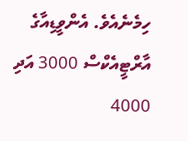ހިމެނެއެވެ. އެންވީޑިއާގެ އާރްޓީއެކްސް 3000 އަދި 4000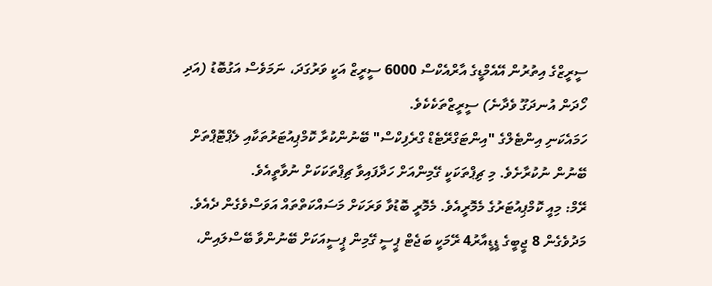ސީރީޒްގެ އިތުރުން އޭއެމްޑީގެ އާރްއެކްސް 6000 ސީރީޒް އަކީ ވަރުގަދަ، ނަމަވެސް އަގުބޮޑު (އަދި ހޯދަން އުނދަގޫ ވެދާނެ) ސީރީޒްތަކެކެވެ.
ހަމައެކަނި އިންޓެލްގެ "އިންޓަގްރޭޓެޑް ގްރެފިކްސް" ބޭނުންކުރާ ކޮމްޕިއުޓަރުތަކާއި ލެޕްޓޮޕްތަށް ބޭނުން ނުކުރާށެވެ. މި ޗިޕްތަކަކީ ގޭމިންއަށް ހަދާފައިވާ ޗިޕްތަކަކަށް ނުވާތީއެވެ.
ރޭމް: މިއީ ކޮމްޕިއުޓަރުގެ މެމޮރީއެވެ. މެމޮރީ ބޮޑުވާ ވަރަކަށް މަސައްކަތްތައް އަވަސްވެގެން ދެއެވެ. މަދުވެގެން 8 ޖީބީގެ ޑީޑީއާރު4 ރޭމަކީ ބަޖެޓް ޕީސީ ގޭމިން ޕީސީއަކަށް ބޭނުންވާ ބޭސްލައިން،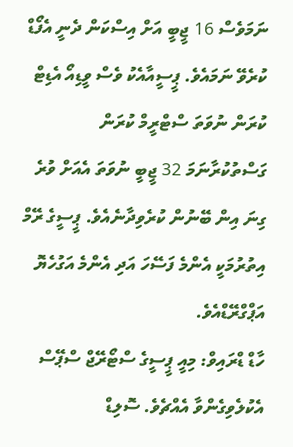ނަމަވެސް 16 ޖީބީ އަށް އިސްކަން ދެނީ އެފޯޑް ކުރެވޭ ނަމައެވެ. ޕީސީއާއެކު ވެސް ވީޑިއޯ އެޑިޓް ކުރަން ނުވަތަ ސްޓްރީމް ކުރަން ގަސްތުކުރާނަމަ 32 ޖީބީ ނުވަތަ އެއަށް ވުރެ ގިނަ އިން ބޭނުން ކުރެވިދާނެއެވެ. ޕީސީގެ ރޭމް އިތުރުމަކީ އެންމެ ފަސޭހަ އަދި އެންމެ އަގުހެޔޮ އަޕްގްރޭޑްއެވެ.
ހާޑް ޑްރައިވް: މިއީ ޕީސީގެ ސްޓޯރޭޖް ސްޕޭސް އެކުލެވިގެންވާ އެއްޗެވެ. ސޮލިޑް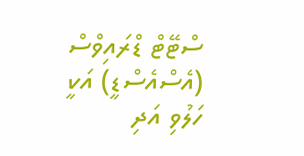ސްޓޭޓް ޑްރައިވްސް (އެސްއެސްޑީ) އަކީ ހަލުވި އަދި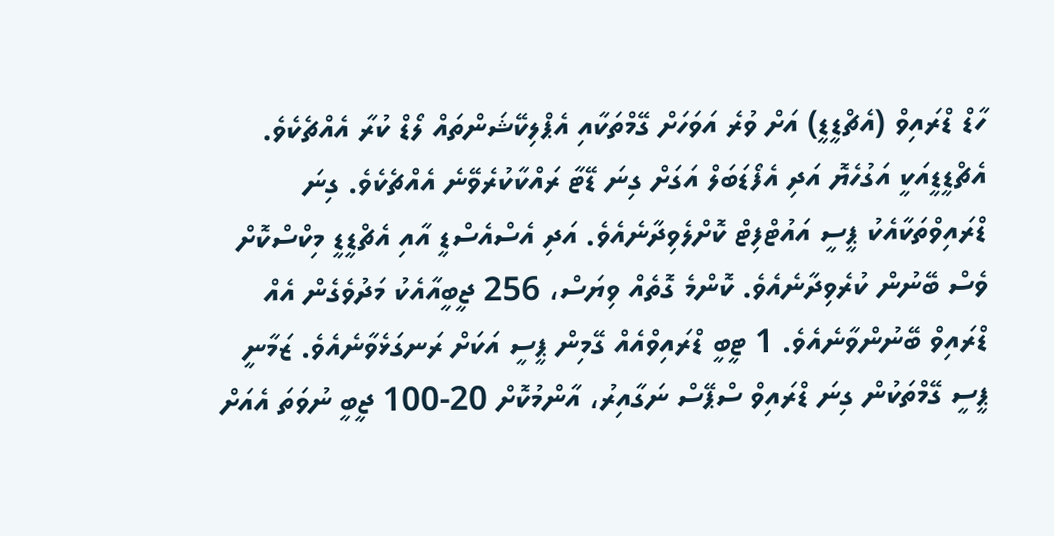ހާޑް ޑްރައިވް (އެޗްޑީޑީ) އަށް ވުރެ އަވަހަށް ގޭމްތަކާއި އެޕްލިކޭޝަންތައް ލޯޑް ކުރާ އެއްޗެކެވެ. އެޗްޑީޑީއަކީ އަގުހެޔޮ އަދި އެފޯޑަބަލް އަގަށް ގިނަ ޑޭޓާ ރައްކާކުރެވޭނެ އެއްޗެކެވެ. ގިނަ ޑްރައިވްތަކާއެކު ޕީސީ އައުޓްފިޓް ކޮށްލެވިދާނެއެވެ. އަދި އެސްއެސްޑީ އާއި އެޗްޑީޑީ މިކްސްކޮށް ވެސް ބޭނުން ކުރެވިދާނެއެވެ. ކޮންމެ ގޮތެއް ވިޔަސް، 256 ޖީބީއާއެކު މަދުވެގެން އެއް ޑްރައިވް ބޭނުންވާނެއެވެ. 1 ޓީބީ ޑްރައިވްއެއް ގޭމިން ޕީސީ އަކަށް ރަނގަޅެވާނެއެވެ. ޒަމާނީ ޕީސީ ގޭމްތަކުން ގިނަ ޑްރައިވް ސްޕޭސް ނަގާއިރު، އާންމުކޮށް 20-100 ޖީބީ ނުވަތަ އެއަށް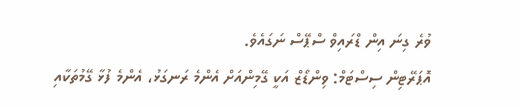ވުރެ ގިނަ އިން ޑްރައިވް ސްޕޭސް ނަގައެވެ.
އޮޕަރޭޓިން ސިސްޓަމް: ވިންޑޯޒް އަކީ ގޭމިންއަށް އެންމެ ރަނގަޅު، އެންމެ ފުޅާ ގޭމުތަކާއި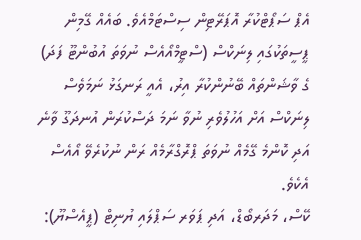އެޕް ސަޕޯޓްކުރާ އޮޕަރޭޓިން ސިސްޓަމްއެވެ. ބައެއް ގޭމިން ޕީސީތަކުގައި ލިނަކްސް (ސްޓީމްއޯއެސް ނުވަތަ އުބުންޓޫ ފަދަ) ގެ ވާޝަންތައް ބޭނުންކުރާ އިރު، އެއީ ރަނގަޅު ނަމަވެސް ލިނަކްސް އަށް އަހުލުވެރި ނުވާ ނަމަ ދަސްކުރަން އުނދަގޫ ވާނެ އަދި ކޮންމެ ގޭމެއް ނުވަތަ ޕްރޮގްރާމެއް ރަން ނުކުރެވޭ އޯއެސް އެކެވެ.
ކޭސް، މަދަރބޯޑް، އަދި ޕަވަރ ސަޕްލައި ޔުނިޓް (ޕީއެސްޔޫ):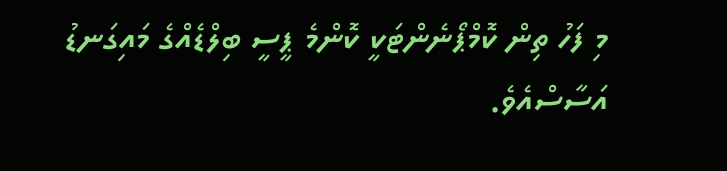މި ފަހު ތިން ކޮމްޕޯނެންޓަކީ ކޮންމެ ޕީސީ ބިލްޑެއްގެ މައިގަނޑު އަސާސްއެވެ.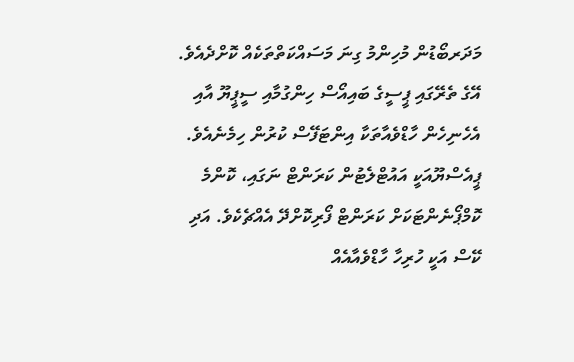މަދަރބޯޑުން މުހިންމު ގިނަ މަސައްކަތްތަކެއް ކޮށްދެއެވެ. އޭގެ ތެރޭގައި ޕީސީގެ ބައިއޯސް ހިންގުމާއި ސީޕީޔޫ އާއި އެހެނިހެން ހާޑްވެއާތަކާ އިންޓަފޭސް ކުރުން ހިމެނެއެވެ. ޕީއެސްޔޫއަކީ އައުޓްލެޓުން ކަރަންޓް ނަގައި، ކޮންމެ ކޮމްޕޯނެންޓަކަށް ކަރަންޓް ފޯރިކޮށްދޭ އެއްޗެކެވެ. އަދި ކޭސް އަކީ ހުރިހާ ހާޑްވެއާއެއް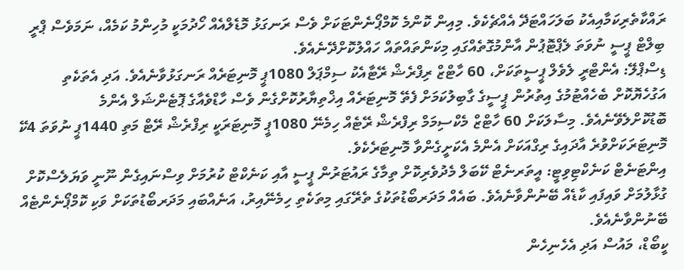ރައްކާތެރިކަމާއިއެކު ބަލަހައްޓަދޭ އެއްޗެކެވެ. މިއިން ކޮންމެ ކޮމްޕޯނެންޓަކަށް ވެސް ރަނގަޅު މޮޑެލްއެއް ހޯދުމަކީ މުހިންމު ކަމެއް، ނަމަވެސް ޕްރީ ބިލްޓް ޕީސީ ނުވަތަ ލެޕްޓޮޕުން އާންމުގޮތެއްގައި މިކަންތައްތައް ހައްލުކޮށްދޭނެއެވެ.
ޑިސްޕްލޭ: އެންޓްރީ ލެވެލް ޕީސީތަކަށް، 60 ހާޓްޒް ރިފްރެޝް ރޭޓާއެކު ސިމްޕަލް 1080ޕީ މޮނިޓަރެއް ރަނގަޅުވާނެއެވެ. އަދި އެތަކެތި އަގުހެޔޮކޮށް ބެހެއްޓުމުގެ އިތުރުން ޕީސީގެ ގާބިލުކަމަށް ފެތޭ މޮނިޓަރެއް އިޚްތިޔާރުކޮށްގެން ވެސް ހާޑްވެއާގެ ޕޮޓެންޝަލް އެންމެ ބޮޑުކޮށްލެވޭނެއެވެ. މިސާލަކަށް 60 ހާޓްޒް މެކްސިމަމް ރިފްރެޝް ރޭޓެއް ހިމެނޭ 1080ޕީ މޮނިޓަރަކީ ރިފްރެޝް ރޭޓް މަތި 1440ޕީ ނުވަތަ 4ކޭ މޮނިޓަރަކަށްވުރެ އާދައިގެ ރިގްއަކަށް އެންމެ އެކަށީގެންވާ މޮނިޓަރެކެވެ.
އިންޓަނެޓް ކަނެކްޓިވިޓީ: އީތަރނެޓް ކޭބަލް މެދުވެރިކޮށް ތިމާގެ ރައުޓަރުން ޕީސީ އާއި ކަނެކްޓް ކުރުމަށް ވިސްނައިގެން ނޫނީ ވަޔަލެސްކޮށް ގުޅާލުމަށް ވައިފައި ކާޑެއް ބޭނުންވާނެއެވެ. ބައެއް މަދަރބޯޑުތަކުގެ ތެރޭގައި މިތަކެތި ހިމެނޭއިރު، އަނެއްބައި މަދަރބޯޑުތަކަށް ވަކި ކޮމްޕޯނެންޓެއް ބޭނުންވާނެއެވެ.
ކީބޯޑް، މައުސް އަދި އެހެނިހެން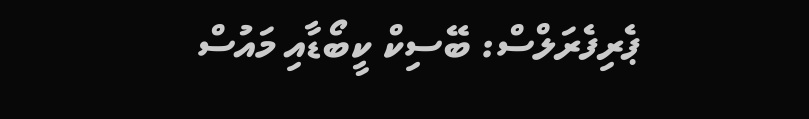ޕެރިފެރަލްސް: ބޭސިކް ކީބޯޑާއި މައުސް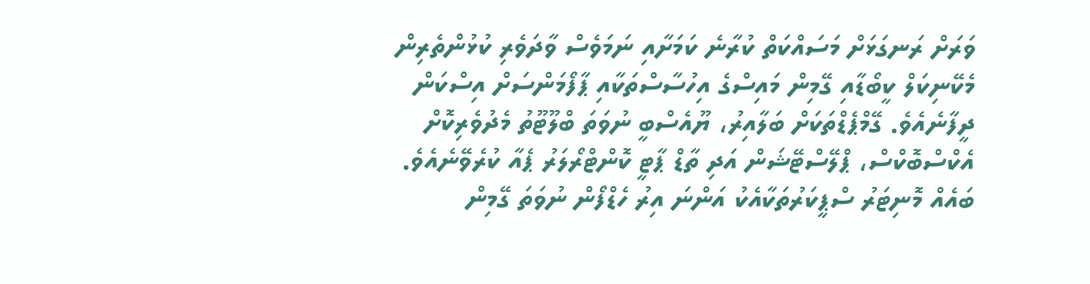ވަރަށް ރަނގަޅަށް މަސައްކަތް ކުރާނެ ކަމަށާއި ނަމަވެސް ވާދަވެރި ކުޅުންތެރިން މެކޭނިކަލް ކީބޯޑާއި ގޭމިން މައިސްގެ އިހުސާސްތަކާއި ޕާފޯމަންސަށް އިސްކަން ދީފާނެއެވެ. ގޭމްޕެޑްތަކަށް ބަލާއިރު، ޔޫއެސްބީ ނުވަތަ ބްލޫޓޫތު މެދުވެރިކޮށް އެކްސްބޮކްސް، ޕްލޭސްޓޭޝަން އަދި ތާޑް ޕާޓީ ކޮންޓްރޯލަރު ޕެއާ ކުރެވޭނެއެވެ. ބައެއް މޮނިޓަރު ސްޕީކަރުތަކާއެކު އަންނަ އިރު ހެޑްފޯން ނުވަތަ ގޭމިން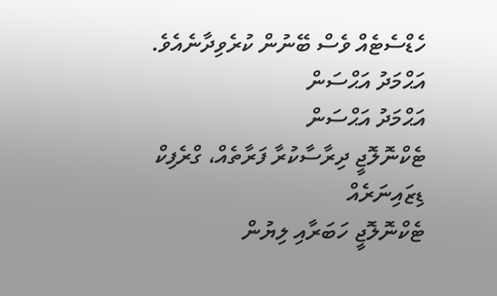ހެޑްސެޓެއް ވެސް ބޭނުން ކުރެވިދާނެއެވެ.
އަޙްމަދު އަޙްސަން
އަޙްމަދު އަޙްސަން
ޓެކްނޮލޮޖީ ދިރާސާކުރާ ފަރާތެއް، ގްރެފިކް ޑިޒައިނަރެއް
ޓެކްނޮލޮޖީ ހަބަރާއި ލިޔުން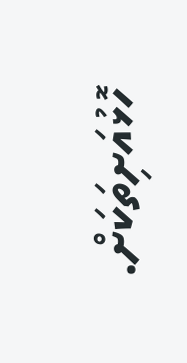ހޮޅުއަށިތަކަށް.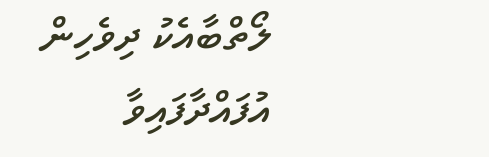ލޯތްބާއެކު ދިވެހިން އުފައްދާފައިވާ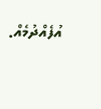އުފެއްދުމެއް.